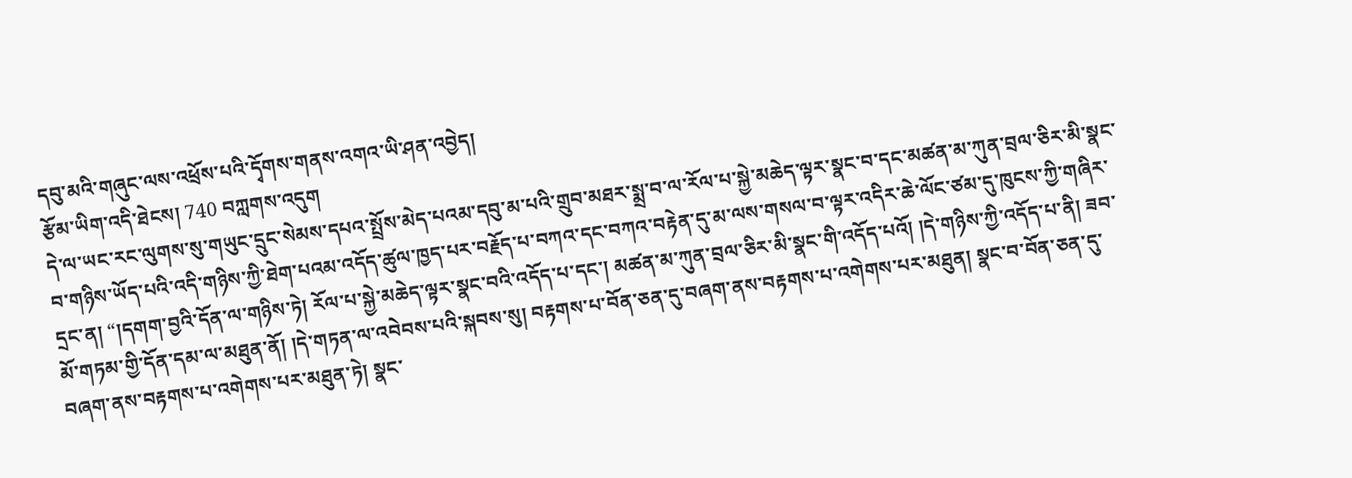དབུ་མའི་གཞུང་ལས་འཕྲོས་པའི་དྭོགས་གནས་འགའ་ཡི་ཤན་འབྱེད།
རྩོམ་ཡིག་འདི་ཐེངས། 740 བཀླགས་འདུག
དེ་ལ་ཡང་རང་ལུགས་སུ་གཡུང་དྲུང་སེམས་དཔའ་སྤྲོས་མེད་པའམ་དབུ་མ་པའི་གྲུབ་མཐར་སྨྲ་བ་ལ་རོལ་པ་སྐྱེ་མཆེད་ལྟར་སྣང་བ་དང་མཚན་མ་ཀུན་བྲལ་ཅིར་མི་སྣང་བ་གཉིས་ཡོད་པའི་འདི་གཉིས་ཀྱི་ཐེག་པའམ་འདོད་ཚུལ་ཁྱད་པར་བརྗོད་པ་བཀའ་དང་བཀའ་བརྟེན་དུ་མ་ལས་གསལ་བ་ལྟར་འདིར་ཆེ་ལོང་ཙམ་དུ་ཁུངས་ཀྱི་གཞིར་དྲང་ན། “།དགག་བྱའི་དོན་ལ་གཉིས་ཏེ། རོལ་པ་སྐྱེ་མཆེད་ལྟར་སྣང་བའི་འདོད་པ་དང་། མཚན་མ་ཀུན་བྲལ་ཅིར་མི་སྣང་གི་འདོད་པའོ། །དེ་གཉིས་ཀྱི་འདོད་པ་ནི། ཟབ་མོ་གཏམ་གྱི་དོན་དམ་ལ་མཐུན་ནོ། །དེ་གཏན་ལ་འབེབས་པའི་སྐབས་སུ། བརྟགས་པ་བོན་ཅན་དུ་བཞག་ནས་བརྟགས་པ་འགེགས་པར་མཐུན། སྣང་བ་བོན་ཅན་དུ་བཞག་ནས་བརྟགས་པ་འགེགས་པར་མཐུན་ཏེ། སྣང་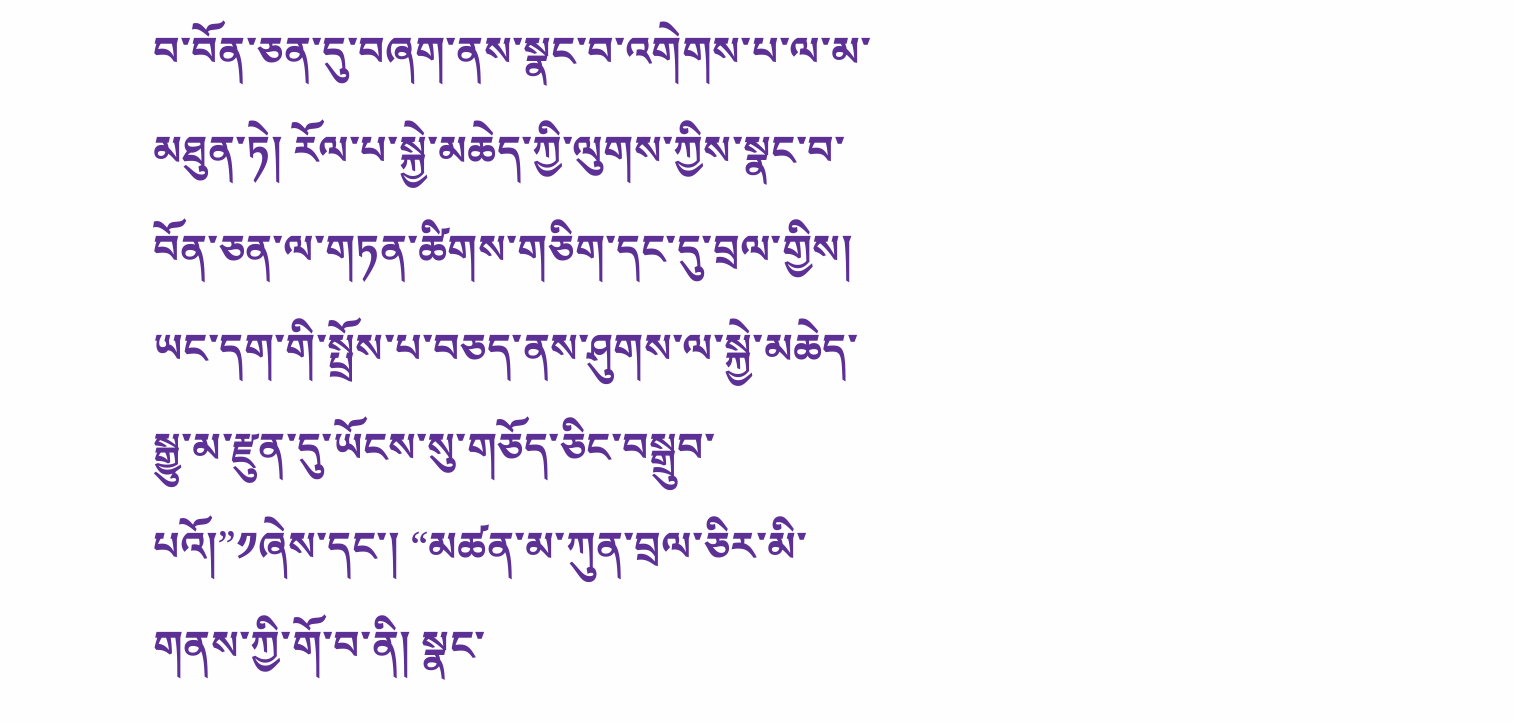བ་བོན་ཅན་དུ་བཞག་ནས་སྣང་བ་འགེགས་པ་ལ་མ་མཐུན་ཏེ། རོལ་པ་སྐྱེ་མཆེད་ཀྱི་ལུགས་ཀྱིས་སྣང་བ་བོན་ཅན་ལ་གཏན་ཚིགས་གཅིག་དང་དུ་བྲལ་གྱིས། ཡང་དག་གི་སྤྲོས་པ་བཅད་ནས་ཤུགས་ལ་སྐྱེ་མཆེད་སྒྱུ་མ་རྫུན་དུ་ཡོངས་སུ་གཅོད་ཅིང་བསྒྲུབ་པའོ།”༡ཞེས་དང་། “མཚན་མ་ཀུན་བྲལ་ཅིར་མི་གནས་ཀྱི་གོ་བ་ནི། སྣང་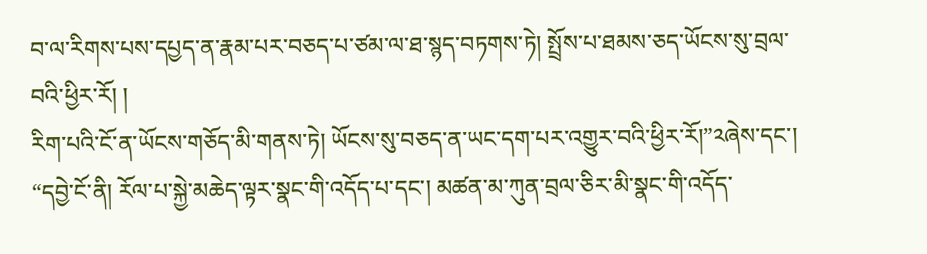བ་ལ་རིགས་པས་དཔྱད་ན་རྣམ་པར་བཅད་པ་ཙམ་ལ་ཐ་སྙད་བཏགས་ཏེ། སྤྲོས་པ་ཐམས་ཅད་ཡོངས་སུ་བྲལ་བའི་ཕྱིར་རོ། །
རིག་པའི་ངོ་ན་ཡོངས་གཅོད་མི་གནས་ཏེ། ཡོངས་སུ་བཅད་ན་ཡང་དག་པར་འགྱུར་བའི་ཕྱིར་རོ།”༢ཞེས་དང་། “དབྱེ་ངོ་ནི། རོལ་པ་སྐྱེ་མཆེད་ལྟར་སྣང་གི་འདོད་པ་དང་། མཚན་མ་ཀུན་བྲལ་ཅིར་མི་སྣང་གི་འདོད་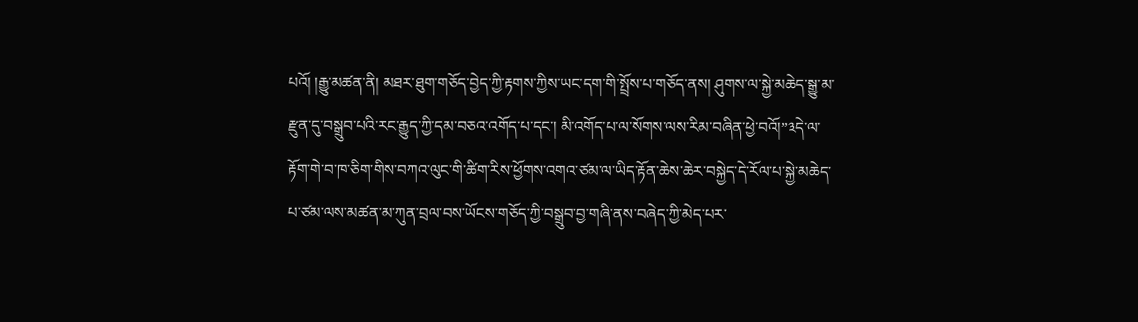པའོ། །རྒྱུ་མཚན་ནི། མཐར་ཐུག་གཅོད་བྱེད་ཀྱི་རྟགས་ཀྱིས་ཡང་དག་གི་སྤྲོས་པ་གཅོད་ནས། ཤུགས་ལ་སྐྱེ་མཆེད་སྒྱུ་མ་རྫུན་དུ་བསྒྲུབ་པའི་རང་རྒྱུད་ཀྱི་དམ་བཅའ་འགོད་པ་དང་། མི་འགོད་པ་ལ་སོགས་ལས་རིམ་བཞིན་ཕྱེ་བའོ།”༣དེ་ལ་རྟོག་གེ་བ་ཁ་ཅིག་གིས་བཀའ་ལུང་གི་ཚིག་རིས་ཕྱོགས་འགའ་ཙམ་ལ་ཡིད་རྟོན་ཆེས་ཆེར་བསྐྱེད་དེ་རོལ་པ་སྐྱེ་མཆེད་པ་ཙམ་ལས་མཚན་མ་ཀུན་བྲལ་བས་ཡོངས་གཅོད་ཀྱི་བསྒྲུབ་བྱ་གཞི་ནས་བཞེད་ཀྱི་མེད་པར་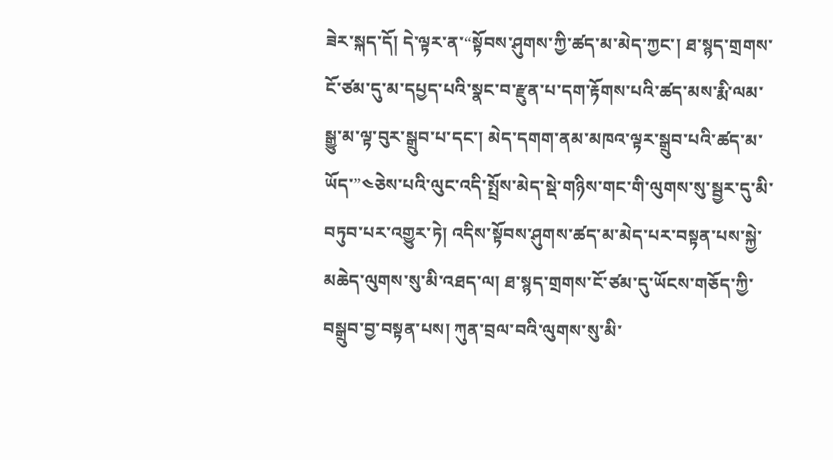ཟེར་སྐད་དོ། དེ་ལྟར་ན་“སྟོབས་ཤུགས་ཀྱི་ཚད་མ་མེད་ཀྱང་། ཐ་སྙད་གྲགས་ངོ་ཙམ་དུ་མ་དཔྱད་པའི་སྣང་བ་རྫུན་པ་དག་རྟོགས་པའི་ཚད་མས་རྨི་ལམ་སྒྱུ་མ་ལྟ་བུར་སྒྲུབ་པ་དང་། མེད་དགག་ནམ་མཁའ་ལྟར་སྒྲུབ་པའི་ཚད་མ་ཡོད་”༤ཅེས་པའི་ལུང་འདི་སྤྲོས་མེད་སྡེ་གཉིས་གང་གི་ལུགས་སུ་སྦྱར་དུ་མི་བཏུབ་པར་འགྱུར་ཏེ། འདིས་སྟོབས་ཤུགས་ཚད་མ་མེད་པར་བསྟན་པས་སྐྱེ་མཆེད་ལུགས་སུ་མི་འཐད་ལ། ཐ་སྙད་གྲགས་ངོ་ཙམ་དུ་ཡོངས་གཅོད་ཀྱི་བསྒྲུབ་བྱ་བསྟན་པས། ཀུན་བྲལ་བའི་ལུགས་སུ་མི་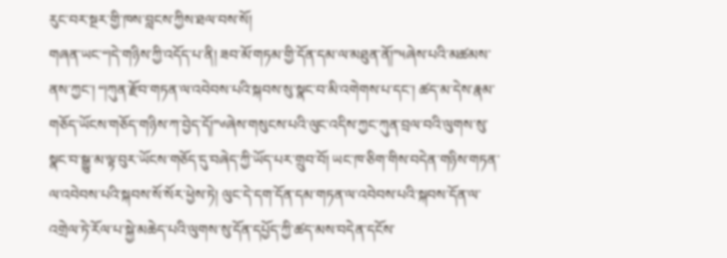རུང་བར་སྔར་གྱི་ཁས་བླངས་ཀྱིས་ཐལ་བས་སོ།
གཞན་ཡང་“།དེ་གཉིས་ཀྱི་འདོད་པ་ནི། ཟབ་མོ་གཏམ་གྱི་དོན་དམ་ལ་མཐུན་ནོ།”༥ཞེས་པའི་མཚམས་ནས་ཀྱང་། “།ཀུན་རྫོབ་གཏན་ལ་འབེབས་པའི་སྐབས་སུ་སྣང་བ་མི་འགེགས་པ་དང་། ཚད་མ་དེས་རྣམ་གཅོད་ཡོངས་གཅོད་གཉིས་ཀ་བྱེད་དོ།”༦ཞེས་གསུངས་པའི་ལུང་འདིས་ཀྱང་ཀུན་བྲལ་བའི་ལུགས་སུ་སྣང་བ་སྒྱུ་མ་ལྟ་བུར་ཡོངས་གཅོད་དུ་བཞེད་ཀྱི་ཡོད་པར་གྲུབ་བོ། ཡང་ཁ་ཅིག་གིས་བདེན་གཉིས་གཏན་ལ་འབེབས་པའི་སྐབས་སོ་སོར་ཕྱེས་ཏེ། ལུང་དེ་དག་དོན་དམ་གཏན་ལ་འབེབས་པའི་སྐབས་དོན་ལ་འགྲེལ་ཏེ་རོལ་པ་སྐྱེ་མཆེད་པའི་ལུགས་སུ་དོན་དཔྱོད་ཀྱི་ཚད་མས་བདེན་དངོས་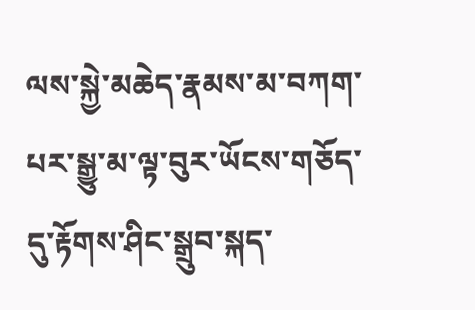ལས་སྐྱེ་མཆེད་རྣམས་མ་བཀག་པར་སྒྱུ་མ་ལྟ་བུར་ཡོངས་གཅོད་དུ་རྟོགས་ཤིང་སྒྲུབ་སྐད་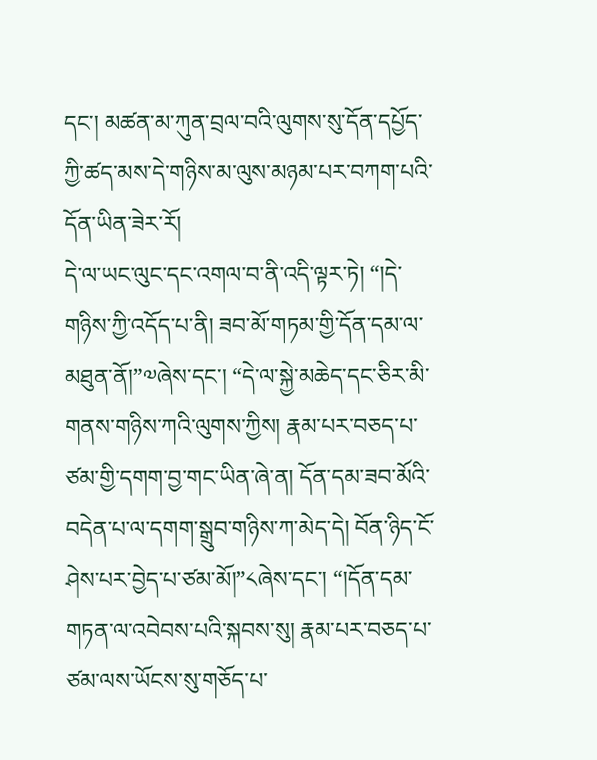དང་། མཚན་མ་ཀུན་བྲལ་བའི་ལུགས་སུ་དོན་དཔྱོད་ཀྱི་ཚད་མས་དེ་གཉིས་མ་ལུས་མཉམ་པར་བཀག་པའི་དོན་ཡིན་ཟེར་རོ།
དེ་ལ་ཡང་ལུང་དང་འགལ་བ་ནི་འདི་ལྟར་ཏེ། “།དེ་གཉིས་ཀྱི་འདོད་པ་ནི། ཟབ་མོ་གཏམ་གྱི་དོན་དམ་ལ་མཐུན་ནོ།”༧ཞེས་དང་། “དེ་ལ་སྐྱེ་མཆེད་དང་ཅིར་མི་གནས་གཉིས་ཀའི་ལུགས་ཀྱིས། རྣམ་པར་བཅད་པ་ཙམ་གྱི་དགག་བྱ་གང་ཡིན་ཞེ་ན། དོན་དམ་ཟབ་མོའི་བདེན་པ་ལ་དགག་སྒྲུབ་གཉིས་ཀ་མེད་དེ། བོན་ཉིད་ངོ་ཤེས་པར་བྱེད་པ་ཙམ་མོ།”༨ཞེས་དང་། “།དོན་དམ་གཏན་ལ་འབེབས་པའི་སྐབས་སུ། རྣམ་པར་བཅད་པ་ཙམ་ལས་ཡོངས་སུ་གཅོད་པ་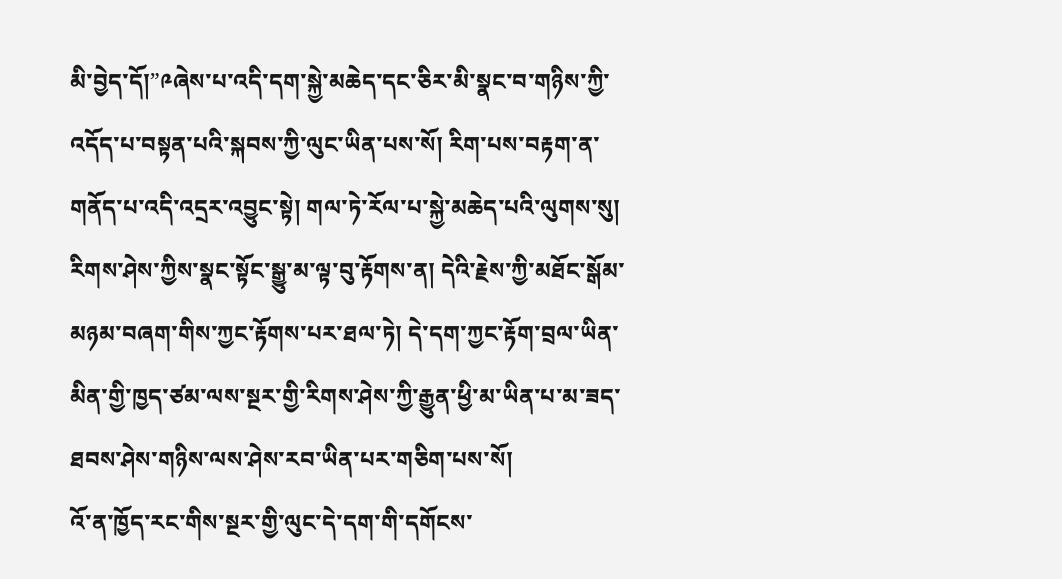མི་བྱེད་དོ།”༩ཞེས་པ་འདི་དག་སྐྱེ་མཆེད་དང་ཅིར་མི་སྣང་བ་གཉིས་ཀྱི་འདོད་པ་བསྟན་པའི་སྐབས་ཀྱི་ལུང་ཡིན་པས་སོ། རིག་པས་བརྟག་ན་གནོད་པ་འདི་འདྲར་འབྱུང་སྟེ། གལ་ཏེ་རོལ་པ་སྐྱེ་མཆེད་པའི་ལུགས་སུ། རིགས་ཤེས་ཀྱིས་སྣང་སྟོང་སྒྱུ་མ་ལྟ་བུ་རྟོགས་ན། དེའི་རྗེས་ཀྱི་མཐོང་སྒོམ་མཉམ་བཞག་གིས་ཀྱང་རྟོགས་པར་ཐལ་ཏེ། དེ་དག་ཀྱང་རྟོག་བྲལ་ཡིན་མིན་གྱི་ཁྱད་ཙམ་ལས་སྔར་གྱི་རིགས་ཤེས་ཀྱི་རྒྱུན་ཕྱི་མ་ཡིན་པ་མ་ཟད་ཐབས་ཤེས་གཉིས་ལས་ཤེས་རབ་ཡིན་པར་གཅིག་པས་སོ།
འོ་ན་ཁྱོད་རང་གིས་སྔར་གྱི་ལུང་དེ་དག་གི་དགོངས་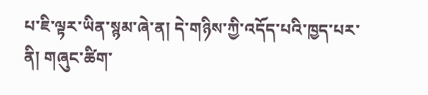པ་ཇི་ལྟར་ཡིན་སྙམ་ཞེ་ན། དེ་གཉིས་ཀྱི་འདོད་པའི་ཁྱད་པར་ནི། གཞུང་ཚིག་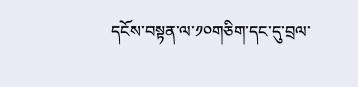དངོས་བསྟན་ལ་༡༠གཅིག་དང་དུ་བྲལ་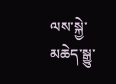ལས་སྐྱེ་མཆེད་སྒྱུ་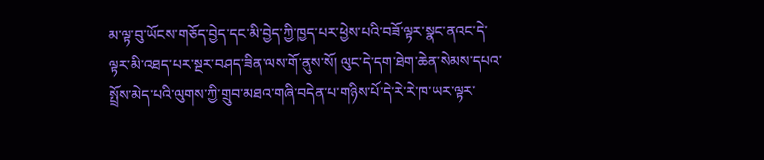མ་ལྟ་བུ་ཡོངས་གཅོད་བྱེད་དང་མི་བྱེད་ཀྱི་ཁྱད་པར་ཕྱེས་པའི་བཟོ་ལྟར་སྣང་ནའང་དེ་ལྟར་མི་འཐད་པར་སྔར་བཤད་ཟིན་ལས་གོ་ནུས་སོ། ལུང་དེ་དག་ཐེག་ཆེན་སེམས་དཔའ་སྤྲོས་མེད་པའི་ལུགས་ཀྱི་གྲུབ་མཐའ་གཞི་བདེན་པ་གཉིས་པོ་དེ་རེ་རེ་ཁ་ཡར་ལྟར་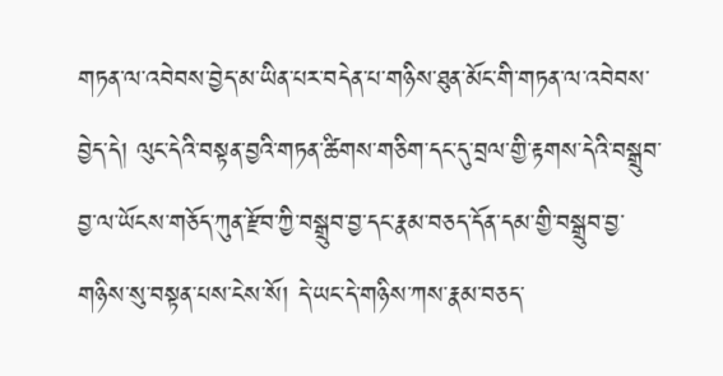གཏན་ལ་འབེབས་བྱེད་མ་ཡིན་པར་བདེན་པ་གཉིས་ཐུན་མོང་གི་གཏན་ལ་འབེབས་བྱེད་དེ། ལུང་དེའི་བསྟན་བྱའི་གཏན་ཚིགས་གཅིག་དང་དུ་བྲལ་གྱི་རྟགས་དེའི་བསྒྲུབ་བྱ་ལ་ཡོངས་གཅོད་ཀུན་རྫོབ་ཀྱི་བསྒྲུབ་བྱ་དང་རྣམ་བཅད་དོན་དམ་གྱི་བསྒྲུབ་བྱ་གཉིས་སུ་བསྟན་པས་ངེས་སོ། དེ་ཡང་དེ་གཉིས་ཀས་རྣམ་བཅད་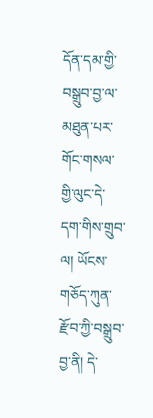དོན་དམ་གྱི་བསྒྲུབ་བྱ་ལ་མཐུན་པར་གོང་གསལ་གྱི་ལུང་དེ་དག་གིས་གྲུབ་ལ། ཡོངས་གཅོད་ཀུན་རྫོབ་ཀྱི་བསྒྲུབ་བྱ་ནི། དེ་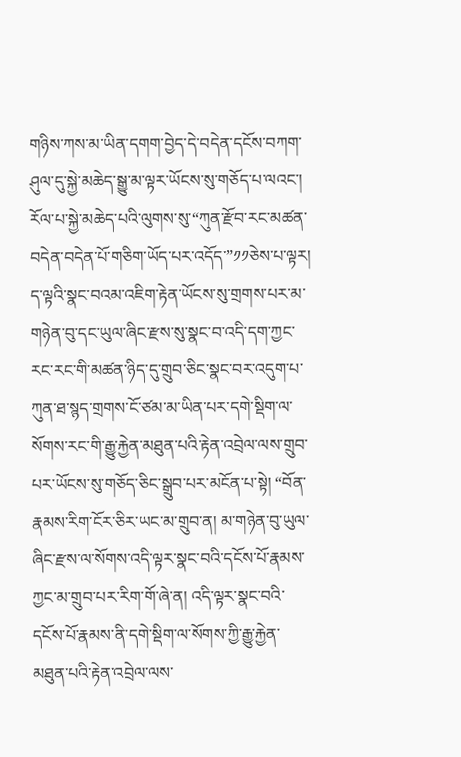གཉིས་ཀས་མ་ཡིན་དགག་བྱེད་དེ་བདེན་དངོས་བཀག་ཤུལ་དུ་སྐྱེ་མཆེད་སྒྱུ་མ་ལྟར་ཡོངས་སུ་གཅོད་པ་ལའང་། རོལ་པ་སྐྱེ་མཆེད་པའི་ལུགས་སུ་“ཀུན་རྫོབ་རང་མཚན་བདེན་བདེན་པོ་གཅིག་ཡོད་པར་འདོད་”༡༡ཅེས་པ་ལྟར། ད་ལྟའི་སྣང་བའམ་འཇིག་རྟེན་ཡོངས་སུ་གྲགས་པར་མ་གཉེན་བུ་དང་ཡུལ་ཞིང་རྫས་སུ་སྣང་བ་འདི་དག་ཀྱང་རང་རང་གི་མཚན་ཉིད་དུ་གྲུབ་ཅིང་སྣང་བར་འདུག་པ་ཀུན་ཐ་སྙད་གྲགས་ངོ་ཙམ་མ་ཡིན་པར་དགེ་སྡིག་ལ་སོགས་རང་གི་རྒྱུ་རྐྱེན་མཐུན་པའི་རྟེན་འབྲེལ་ལས་གྲུབ་པར་ཡོངས་སུ་གཅོད་ཅིང་སྒྲུབ་པར་མངོན་པ་སྟེ། “བོན་རྣམས་རིག་ངོར་ཅིར་ཡང་མ་གྲུབ་ན། མ་གཉེན་བུ་ཡུལ་ཞིང་རྫས་ལ་སོགས་འདི་ལྟར་སྣང་བའི་དངོས་པོ་རྣམས་ཀྱང་མ་གྲུབ་པར་རིག་གོ་ཞེ་ན། འདི་ལྟར་སྣང་བའི་དངོས་པོ་རྣམས་ནི་དགེ་སྡིག་ལ་སོགས་ཀྱི་རྒྱུ་རྐྱེན་མཐུན་པའི་རྟེན་འབྲེལ་ལས་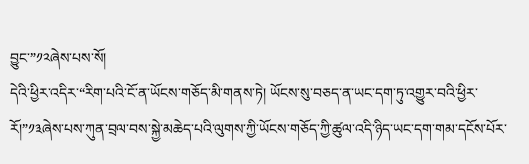བྱུང་”༡༢ཞེས་པས་སོ།
དེའི་ཕྱིར་འདིར་“རིག་པའི་ངོ་ན་ཡོངས་གཅོད་མི་གནས་ཏེ། ཡོངས་སུ་བཅད་ན་ཡང་དག་ཏུ་འགྱུར་བའི་ཕྱིར་རོ།”༡༣ཞེས་པས་ཀུན་བྲལ་བས་སྐྱེ་མཆེད་པའི་ལུགས་ཀྱི་ཡོངས་གཅོད་ཀྱི་ཚུལ་འདི་ཉིད་ཡང་དག་གམ་དངོས་པོར་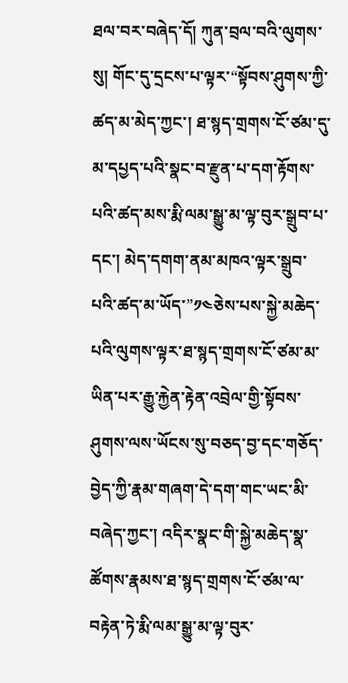ཐལ་བར་བཞེད་དོ། ཀུན་བྲལ་བའི་ལུགས་སུ། གོང་དུ་དྲངས་པ་ལྟར་“སྟོབས་ཤུགས་ཀྱི་ཚད་མ་མེད་ཀྱང་། ཐ་སྙད་གྲགས་ངོ་ཙམ་དུ་མ་དཔྱད་པའི་སྣང་བ་རྫུན་པ་དག་རྟོགས་པའི་ཚད་མས་རྨི་ལམ་སྒྱུ་མ་ལྟ་བུར་སྒྲུབ་པ་དང་། མེད་དགག་ནམ་མཁའ་ལྟར་སྒྲུབ་པའི་ཚད་མ་ཡོད་”༡༤ཅེས་པས་སྐྱེ་མཆེད་པའི་ལུགས་ལྟར་ཐ་སྙད་གྲགས་ངོ་ཙམ་མ་ཡིན་པར་རྒྱུ་རྐྱེན་རྟེན་འབྲེལ་གྱི་སྟོབས་ཤུགས་ལས་ཡོངས་སུ་བཅད་བྱ་དང་གཅོད་བྱེད་ཀྱི་རྣམ་གཞག་དེ་དག་གང་ཡང་མི་བཞེད་ཀྱང་། འདིར་སྣང་གི་སྐྱེ་མཆེད་སྣ་ཚོགས་རྣམས་ཐ་སྙད་གྲགས་ངོ་ཙམ་ལ་བརྟེན་ཏེ་རྨི་ལམ་སྒྱུ་མ་ལྟ་བུར་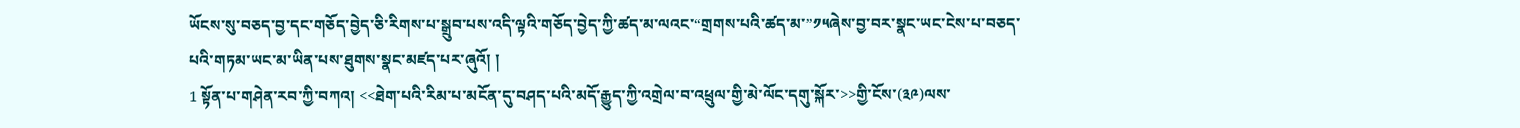ཡོངས་སུ་བཅད་བྱ་དང་གཅོད་བྱེད་ཅི་རིགས་པ་སྒྲུབ་པས་འདི་ལྟའི་གཅོད་བྱེད་ཀྱི་ཚད་མ་ལའང་“གྲགས་པའི་ཚད་མ་”༡༥ཞེས་བྱ་བར་སྣང་ཡང་ངེས་པ་བཅད་པའི་གཏམ་ཡང་མ་ཡིན་པས་ཐུགས་སྣང་མཛད་པར་ཞུའོ། །
1 སྟོན་པ་གཤེན་རབ་ཀྱི་བཀའ། <<ཐེག་པའི་རིམ་པ་མངོན་དུ་བཤད་པའི་མདོ་རྒྱུད་ཀྱི་འགྲེལ་བ་འཕྲུལ་གྱི་མེ་ལོང་དགུ་སྐོར་>>གྱི་ངོས་(༣༩)ལས་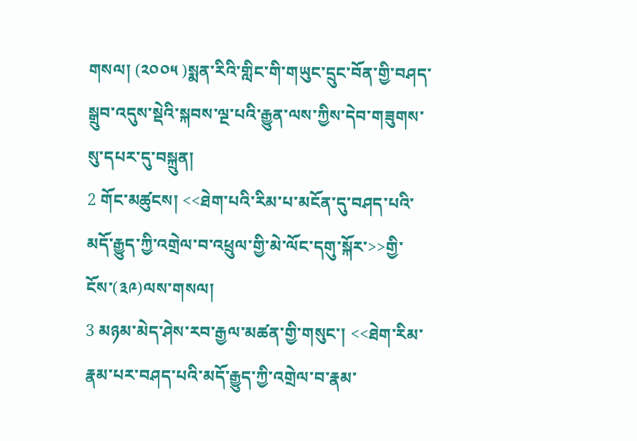གསལ། (༢༠༠༥ )སྨན་རིའི་གླིང་གི་གཡུང་དྲུང་བོན་གྱི་བཤད་སྒྲུབ་འདུས་སྡེའི་སྐབས་ལྔ་པའི་རྒྱུན་ལས་ཀྱིས་དེབ་གཟུགས་སུ་དཔར་དུ་བསྐྲུན།
2 གོང་མཚུངས། <<ཐེག་པའི་རིམ་པ་མངོན་དུ་བཤད་པའི་མདོ་རྒྱུད་ཀྱི་འགྲེལ་བ་འཕྲུལ་གྱི་མེ་ལོང་དགུ་སྐོར་>>གྱི་ངོས་(༣༩)ལས་གསལ།
3 མཉམ་མེད་ཤེས་རབ་རྒྱལ་མཚན་གྱི་གསུང་། <<ཐེག་རིམ་རྣམ་པར་བཤད་པའི་མདོ་རྒྱུད་ཀྱི་འགྲེལ་བ་རྣམ་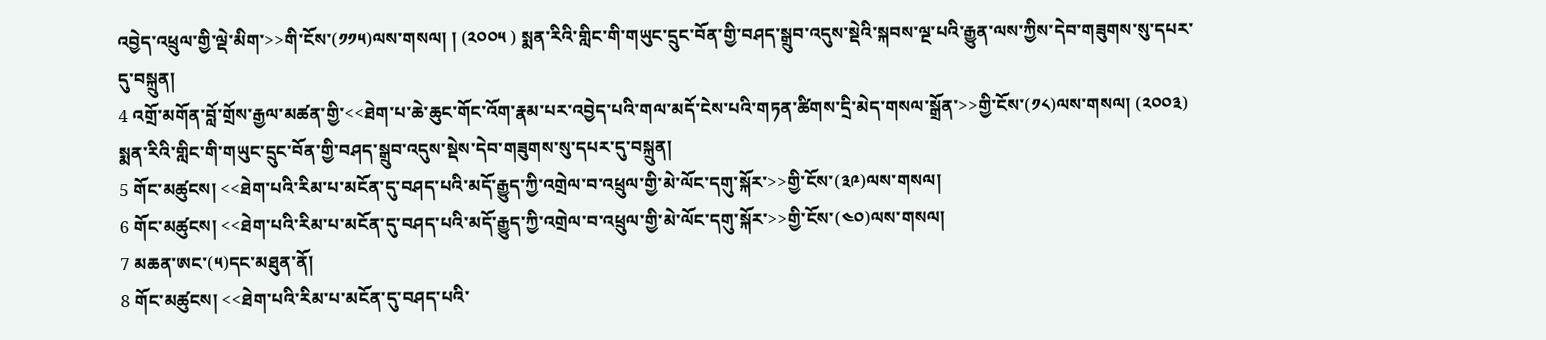འབྱེད་འཕྲུལ་གྱི་ལྡེ་མིག་>>གི་ངོས་(༡༡༥)ལས་གསལ། ། (༢༠༠༥ ) སྨན་རིའི་གླིང་གི་གཡུང་དྲུང་བོན་གྱི་བཤད་སྒྲུབ་འདུས་སྡེའི་སྐབས་ལྔ་པའི་རྒྱུན་ལས་ཀྱིས་དེབ་གཟུགས་སུ་དཔར་དུ་བསྐྲུན།
4 འགྲོ་མགོན་བློ་གྲོས་རྒྱལ་མཚན་གྱི་<<ཐེག་པ་ཆེ་ཆུང་གོང་འོག་རྣམ་པར་འབྱེད་པའི་གལ་མདོ་ངེས་པའི་གཏན་ཚིགས་དྲི་མེད་གསལ་སྒྲོན་>>གྱི་ངོས་(༡༨)ལས་གསལ། (༢༠༠༣) སྨན་རིའི་གླིང་གི་གཡུང་དྲུང་བོན་གྱི་བཤད་སྒྲུབ་འདུས་སྡེས་དེབ་གཟུགས་སུ་དཔར་དུ་བསྐྲུན།
5 གོང་མཚུངས། <<ཐེག་པའི་རིམ་པ་མངོན་དུ་བཤད་པའི་མདོ་རྒྱུད་ཀྱི་འགྲེལ་བ་འཕྲུལ་གྱི་མེ་ལོང་དགུ་སྐོར་>>གྱི་ངོས་(༣༩)ལས་གསལ།
6 གོང་མཚུངས། <<ཐེག་པའི་རིམ་པ་མངོན་དུ་བཤད་པའི་མདོ་རྒྱུད་ཀྱི་འགྲེལ་བ་འཕྲུལ་གྱི་མེ་ལོང་དགུ་སྐོར་>>གྱི་ངོས་(༤༠)ལས་གསལ།
7 མཆན་ཨང་(༥)དང་མཐུན་ནོ།
8 གོང་མཚུངས། <<ཐེག་པའི་རིམ་པ་མངོན་དུ་བཤད་པའི་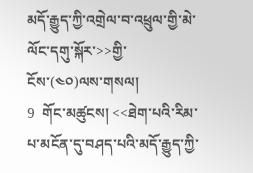མདོ་རྒྱུད་ཀྱི་འགྲེལ་བ་འཕྲུལ་གྱི་མེ་ལོང་དགུ་སྐོར་>>གྱི་ངོས་(༤༠)ལས་གསལ།
9  གོང་མཚུངས། <<ཐེག་པའི་རིམ་པ་མངོན་དུ་བཤད་པའི་མདོ་རྒྱུད་ཀྱི་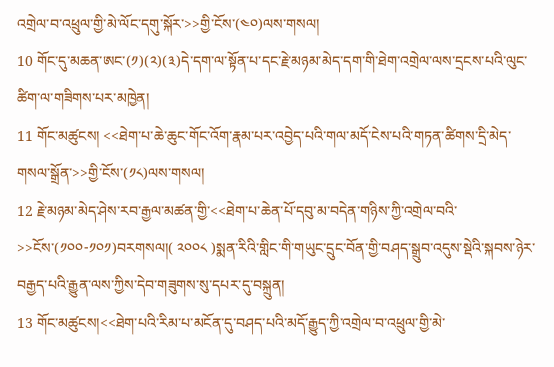འགྲེལ་བ་འཕྲུལ་གྱི་མེ་ལོང་དགུ་སྐོར་>>གྱི་ངོས་(༤༠)ལས་གསལ།
10 གོང་དུ་མཆན་ཨང་(༡)(༢)(༣)དེ་དག་ལ་སྟོན་པ་དང་རྗེ་མཉམ་མེད་དག་གི་ཐེག་འགྲེལ་ལས་དྲངས་པའི་ལུང་ཚིག་ལ་གཟིགས་པར་མཁྱེན།
11 གོང་མཚུངས། <<ཐེག་པ་ཆེ་ཆུང་གོང་འོག་རྣམ་པར་འབྱེད་པའི་གལ་མདོ་ངེས་པའི་གཏན་ཚིགས་དྲི་མེད་གསལ་སྒྲོན་>>གྱི་ངོས་(༡༨)ལས་གསལ།
12 རྗེ་མཉམ་མེད་ཤེས་རབ་རྒྱལ་མཚན་གྱི་<<ཐེག་པ་ཆེན་པོ་དབུ་མ་བདེན་གཉིས་ཀྱི་འགྲེལ་བའི་>>ངོས་(༡༠༠-༡༠༡)བརགསལ།( ༢༠༠༨ )སྨན་རིའི་གླིང་གི་གཡུང་དྲུང་བོན་གྱི་བཤད་སྒྲུབ་འདུས་སྡེའི་སྐབས་ཉེར་བརྒྱད་པའི་རྒྱུན་ལས་ཀྱིས་དེབ་གཟུགས་སུ་དཔར་དུ་བསྐྲུན།
13 གོང་མཚུངས།<<ཐེག་པའི་རིམ་པ་མངོན་དུ་བཤད་པའི་མདོ་རྒྱུད་ཀྱི་འགྲེལ་བ་འཕྲུལ་གྱི་མེ་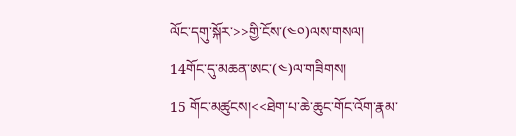ལོང་དགུ་སྐོར་>>གྱི་ངོས་(༤༠)ལས་གསལ།
14གོང་དུ་མཆན་ཨང་(༤)ལ་གཟིགས།
15 གོང་མཚུངས།<<ཐེག་པ་ཆེ་ཆུང་གོང་འོག་རྣམ་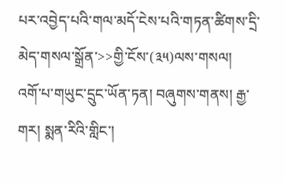པར་འབྱེད་པའི་གལ་མདོ་ངེས་པའི་གཏན་ཚིགས་དྲི་མེད་གསལ་སྒྲོན་>>གྱི་ངོས་(༣༥)ལས་གསལ།
འགོ་པ་གཡུང་དྲུང་ཡོན་ཏན། བཞུགས་གནས། རྒྱ་གར། སྨན་རིའི་གླིང་།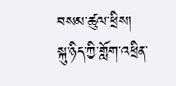བསམ་ཚུལ་ཕྲིས།
སྐུ་ཉིད་ཀྱི་གློག་འཕྲིན་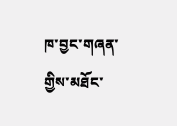ཁ་བྱང་གཞན་གྱིས་མཐོང་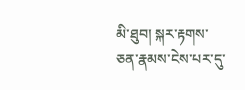མི་ཐུབ། སྐར་རྟགས་ཅན་རྣམས་ངེས་པར་དུ་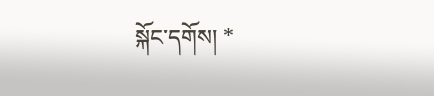སྐོང་དགོས། *